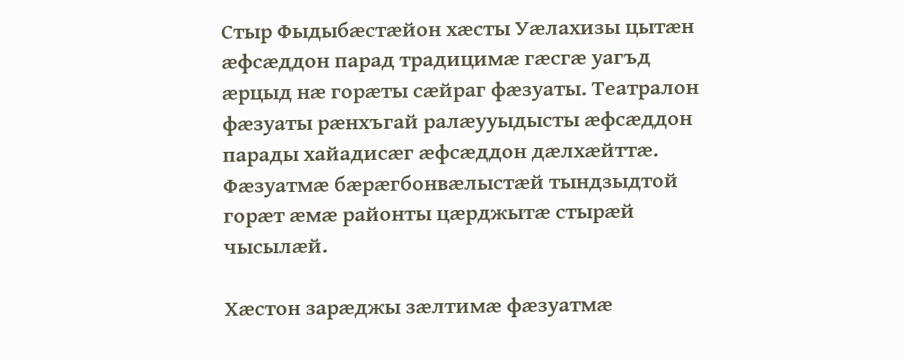Стыр Фыдыбæстæйон хæсты Уæлахизы цытæн æфсæддон парад традицимæ гæсгæ уагъд æрцыд нæ горæты сæйраг фæзуаты. Театралон фæзуаты рæнхъгай ралæууыдысты æфсæддон парады хайадисæг æфсæддон дæлхæйттæ. Фæзуатмæ бæрæгбонвæлыстæй тындзыдтой горæт æмæ районты цæрджытæ стырæй чысылæй.

Хæстон зарæджы зæлтимæ фæзуатмæ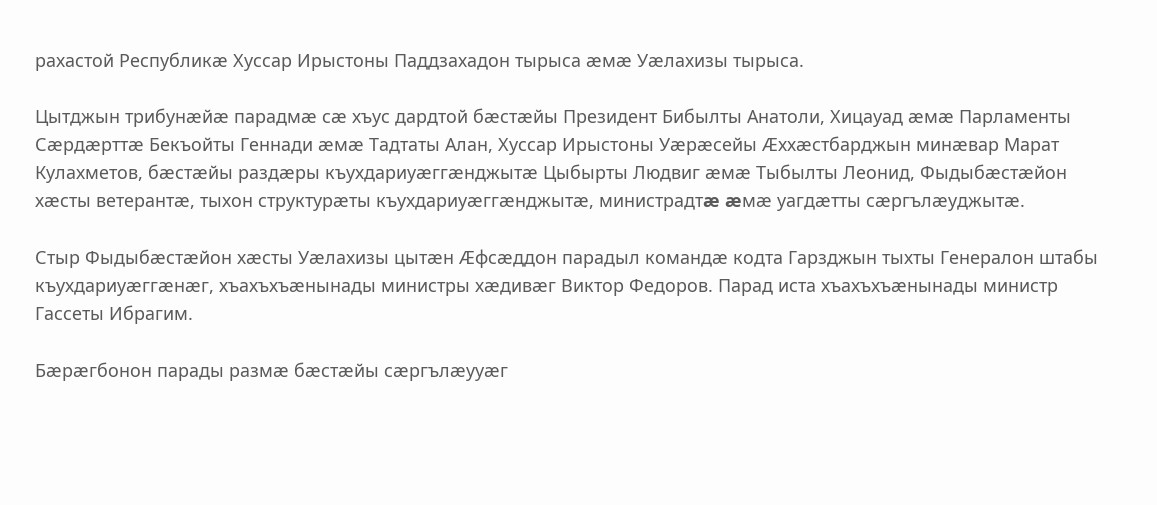рахастой Республикæ Хуссар Ирыстоны Паддзахадон тырыса æмæ Уæлахизы тырыса.

Цытджын трибунæйæ парадмæ сæ хъус дардтой бæстæйы Президент Бибылты Анатоли, Хицауад æмæ Парламенты Сæрдæрттæ Бекъойты Геннади æмæ Тадтаты Алан, Хуссар Ирыстоны Уæрæсейы Æххæстбарджын минæвар Марат Кулахметов, бæстæйы раздæры къухдариуæггæнджытæ Цыбырты Людвиг æмæ Тыбылты Леонид, Фыдыбæстæйон хæсты ветерантæ, тыхон структурæты къухдариуæггæнджытæ, министрадтæ æмæ уагдæтты сæргълæуджытæ.

Стыр Фыдыбæстæйон хæсты Уæлахизы цытæн Æфсæддон парадыл командæ кодта Гарзджын тыхты Генералон штабы къухдариуæггæнæг, хъахъхъæнынады министры хæдивæг Виктор Федоров. Парад иста хъахъхъæнынады министр Гассеты Ибрагим.

Бæрæгбонон парады размæ бæстæйы сæргълæууæг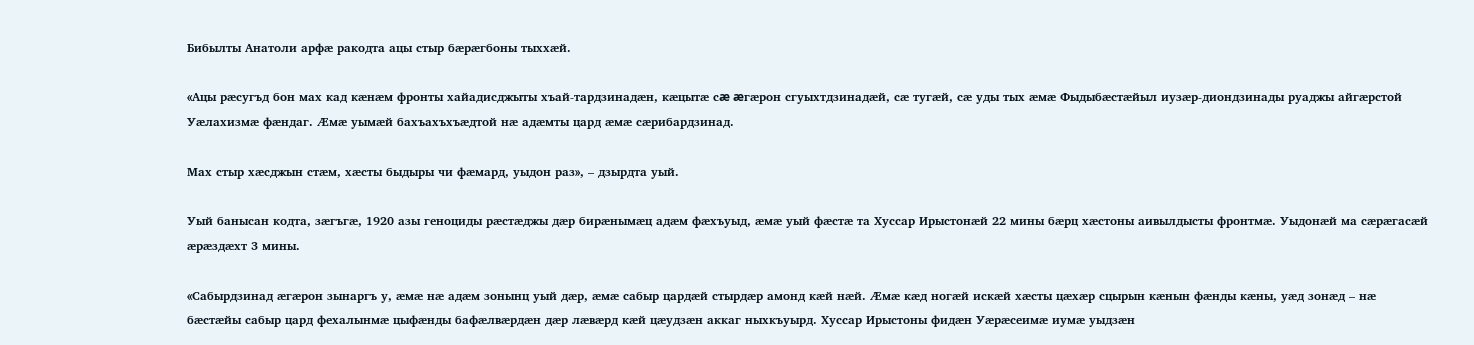Бибылты Анатоли арфæ ракодта ацы стыр бæрæгбоны тыххæй.

«Ацы рæсугъд бон мах кад кæнæм фронты хайадисджыты хъай-тардзинадæн, кæцытæ сæ æгæрон сгуыхтдзинадæй, сæ тугæй, сæ уды тых æмæ Фыдыбæстæйыл иузæр-диондзинады руаджы айгæрстой Уæлахизмæ фæндаг. Æмæ уымæй бахъахъхъæдтой нæ адæмты цард æмæ сæрибардзинад.

Мах стыр хæсджын стæм, хæсты быдыры чи фæмард, уыдон раз», – дзырдта уый.

Уый банысан кодта, зæгъгæ, 1920 азы геноциды рæстæджы дæр бирæнымæц адæм фæхъуыд, æмæ уый фæстæ та Хуссар Ирыстонæй 22 мины бæрц хæстоны аивылдысты фронтмæ. Уыдонæй ма сæрæгасæй æрæздæхт 3 мины.

«Сабырдзинад æгæрон зынаргъ у, æмæ нæ адæм зонынц уый дæр, æмæ сабыр цардæй стырдæр амонд кæй нæй. Æмæ кæд ногæй искæй хæсты цæхæр сцырын кæнын фæнды кæны, уæд зонæд – нæ бæстæйы сабыр цард фехалынмæ цыфæнды бафæлвæрдæн дæр лæвæрд кæй цæудзæн аккаг ныхкъуырд. Хуссар Ирыстоны фидæн Уæрæсеимæ иумæ уыдзæн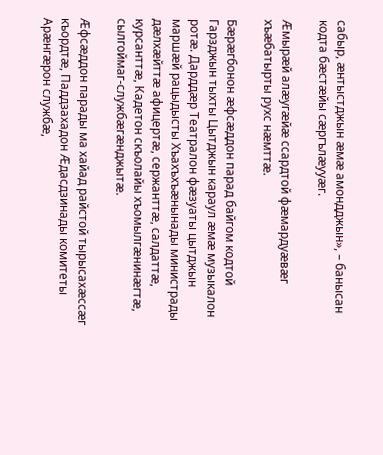сабыр, æнтыстджын æмæ амондджын», – банысан кодта бæстæйы сæргълæууæг.

Æмырæй алæугæйæ ссардтой фæмардуæвæг хъæбатырты рухс нæмттæ.

Бæрæгбонон æфсæддон парад байгом кодтой Гарзджын тыхты Цытджын караул æмæ музыкалон ротæ. Дарддæр Театралон фæзуаты цытджын маршæй рацыдысты Хъахъхъæнынады министрады дæлхæйттæ афицертæ, сержанттæ, салдаттæ, курсанттæ, Кадетон скъолайы хъомылгæнинæгтæ, сылгоймаг-службæгæнджытæ.

Æфсæддон парады ма хайад райстой тырысахæссæг къордтæ, Паддзахадон Æдасдзинады комитеты Арæнгæрон службæ,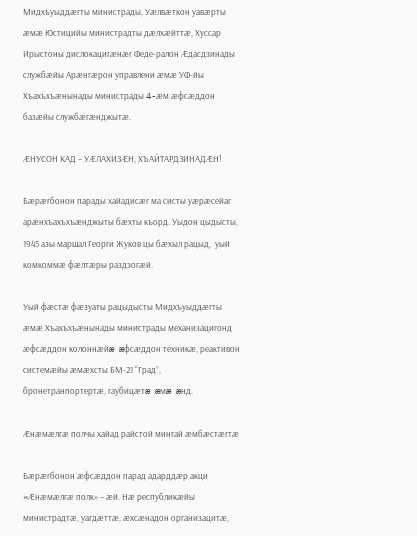Мидхъуыддæгты министрады, Уæлвæткон уавæрты æмæ Юстицийы министрадты дæлхæйттæ, Хуссар Ирыстоны дислокацигæнæг Феде-ралон Æдасдзинады службæйы Арæнгæрон управлени æмæ УФ-йы Хъахъхъæнынады министрады 4-æм æфсæддон базæйы службæгæнджытæ.

ÆНУСОН КАД – УÆЛАХИЗÆН, ХЪАЙТАРДЗИНАДÆН!

Бæрæгбонон парады хайадисæг ма систы уæрæсейаг арæнхъахъхъæнджыты бæхты къорд. Уыдон цыдысты, 1945 азы маршал Георги Жуков цы бæхыл рацыд,  уый комкоммæ фæлтæры раздзогæй.

Уый фæстæ фæзуаты рацыдысты Мидхъуыддæгты æмæ Хъахъхъæнынады министрады механизацигонд æфсæддон колоннæйæ æфсæддон техникæ, реактивон системæйы æмæхсты БМ-21 “Град”, бронетранпортертæ, гаубицæтæ æмæ æнд.

Æнæмæлгæ полчы хайад райстой мингай æмбæстæгтæ

Бæрæгбонон æфсæддон парад адарддæр акци «Æнæмæлгæ полк» – æй. Нæ республикæйы министрадтæ, уагдæттæ, æхсæнадон организацитæ,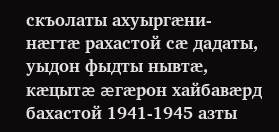скъолаты ахуыргæни-нæгтæ рахастой сæ дадаты, уыдон фыдты нывтæ, кæцытæ æгæрон хайбавæрд бахастой 1941-1945 азты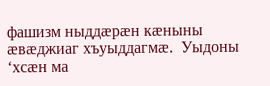фашизм ныддæрæн кæныны æвæджиаг хъуыддагмæ.  Уыдоны ‘хсæн ма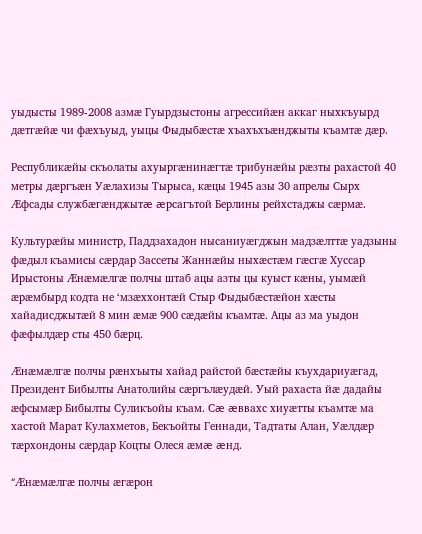уыдысты 1989-2008 азмæ Гуырдзыстоны агрессийæн аккаг ныхкъуырд дæтгæйæ чи фæхъуыд, уыцы Фыдыбæстæ хъахъхъæнджыты къамтæ дæр.

Республикæйы скъолаты ахуыргæнинæгтæ трибунæйы рæзты рахастой 40 метры дæргъæн Уæлахизы Тырыса, кæцы 1945 азы 30 апрелы Сырх Æфсады службæгæнджытæ æрсагътой Берлины рейхстаджы сæрмæ.

Культурæйы министр, Паддзахадон нысаниуæгджын мадзæлттæ уадзыны фæдыл къамисы сæрдар Зассеты Жаннæйы ныхæстæм гæсгæ Хуссар Ирыстоны Æнæмæлгæ полчы штаб ацы азты цы куыст кæны, уымæй æрæмбырд кодта не ‘мзæххонтæй Стыр Фыдыбæстæйон хæсты хайадисджытæй 8 мин æмæ 900 сæдæйы къамтæ. Ацы аз ма уыдон фæфылдæр сты 450 бæрц.

Æнæмæлгæ полчы рæнхъыты хайад райстой бæстæйы къухдариуæгад, Президент Бибылты Анатолийы сæргълæудæй. Уый рахаста йæ дадайы æфсымæр Бибылты Суликъойы къам. Сæ æввахс хиуæтты къамтæ ма хастой Марат Кулахметов, Бекъойты Геннади, Тадтаты Алан, Уæлдæр тæрхондоны сæрдар Коцты Олеся æмæ æнд.

“Æнæмæлгæ полчы æгæрон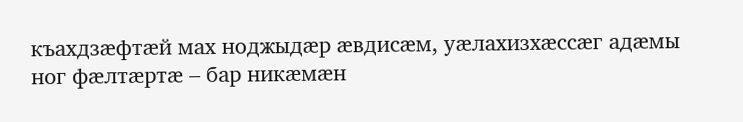къахдзæфтæй мах ноджыдæр æвдисæм, уæлахизхæссæг адæмы ног фæлтæртæ – бар никæмæн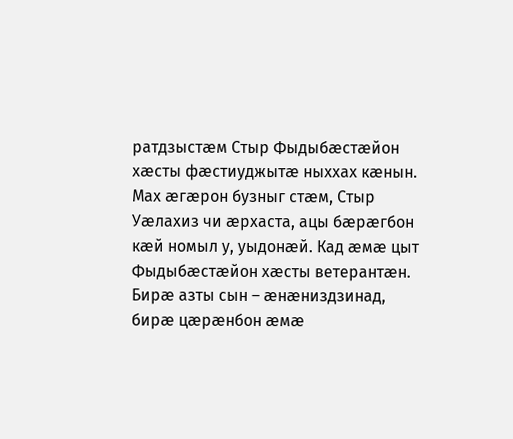ратдзыстæм Стыр Фыдыбæстæйон хæсты фæстиуджытæ ныххах кæнын. Мах æгæрон бузныг стæм, Стыр Уæлахиз чи æрхаста, ацы бæрæгбон кæй номыл у, уыдонæй. Кад æмæ цыт Фыдыбæстæйон хæсты ветерантæн. Бирæ азты сын – æнæниздзинад, бирæ цæрæнбон æмæ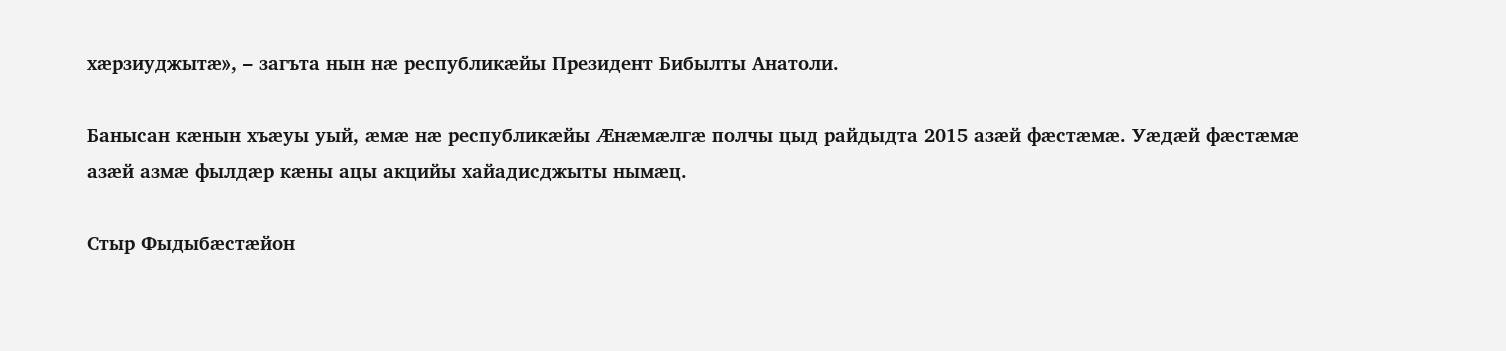хæрзиуджытæ», – загъта нын нæ республикæйы Президент Бибылты Анатоли.

Банысан кæнын хъæуы уый, æмæ нæ республикæйы Æнæмæлгæ полчы цыд райдыдта 2015 азæй фæстæмæ. Уæдæй фæстæмæ азæй азмæ фылдæр кæны ацы акцийы хайадисджыты нымæц.

Стыр Фыдыбæстæйон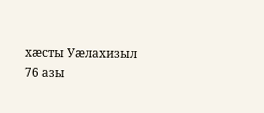хæсты Уæлахизыл 76 азы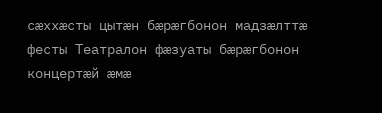сæххæсты цытæн бæрæгбонон мадзæлттæ фесты Театралон фæзуаты бæрæгбонон концертæй æмæ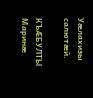Уæлахизы салютæй.

КЪÆБУЛТЫ Маринæ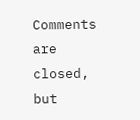Comments are closed, but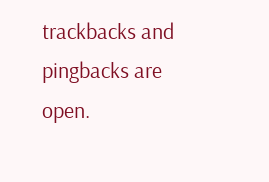trackbacks and pingbacks are open.